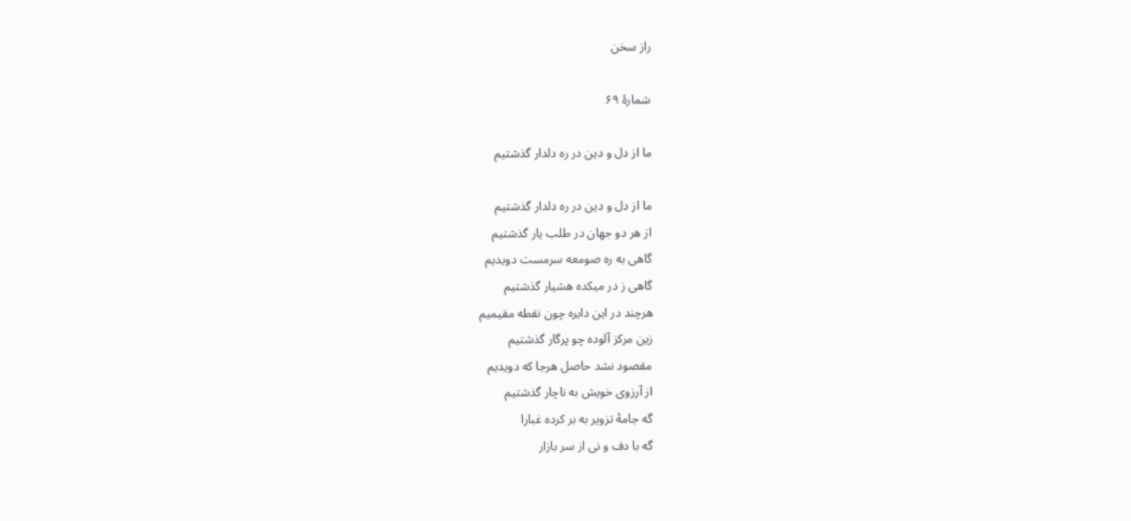راز سخن

شمارهٔ ۶۹

ما از دل و دین در ره دلدار گذشتیم

ما از دل و دین در ره دلدار گذشتیم
از هر دو جهان در طلب یار گذشتیم
گاهی به ره صومعه سرمست دویدیم
گاهی ز در میکده هشیار گذشتیم
هرچند در این دایره چون نقطه مقیمیم
زین مرکز آلوده چو پرگار گذشتیم
مقصود نشد حاصل هرجا که دویدیم
از آرزوی خویش به ناچار گذشتیم
گه جامۀ تزویر به بر کرده غبارا
گه با دف و نی از سر بازار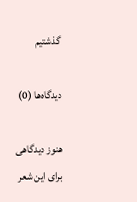گذشتیم

دیدگاه‌ها (0)

هنوز دیدگاهی برای این شعر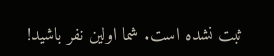ثبت نشده است. شما اولین نفر باشید!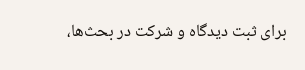برای ثبت دیدگاه و شرکت در بحث‌ها،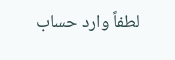لطفاً وارد حساب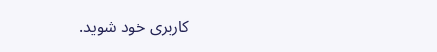کاربری خود شوید.